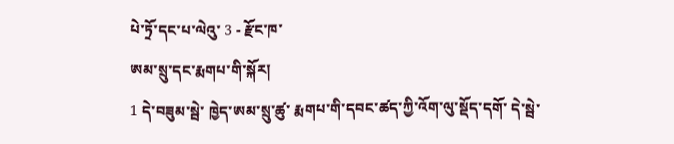པེ་ཏྲོ་དང་པ་ལེའུ་ 3 - རྫོང་ཁ་
ཨམ་སྲུ་དང་རྨགཔ་གི་སྐོར།
1 དེ་བཟུམ་སྦེ་ ཁྱེད་ཨམ་སྲུ་ཚུ་ རྨགཔ་གི་དབང་ཚད་ཀྱི་འོག་ལུ་སྡོད་དགོ་ དེ་སྦེ་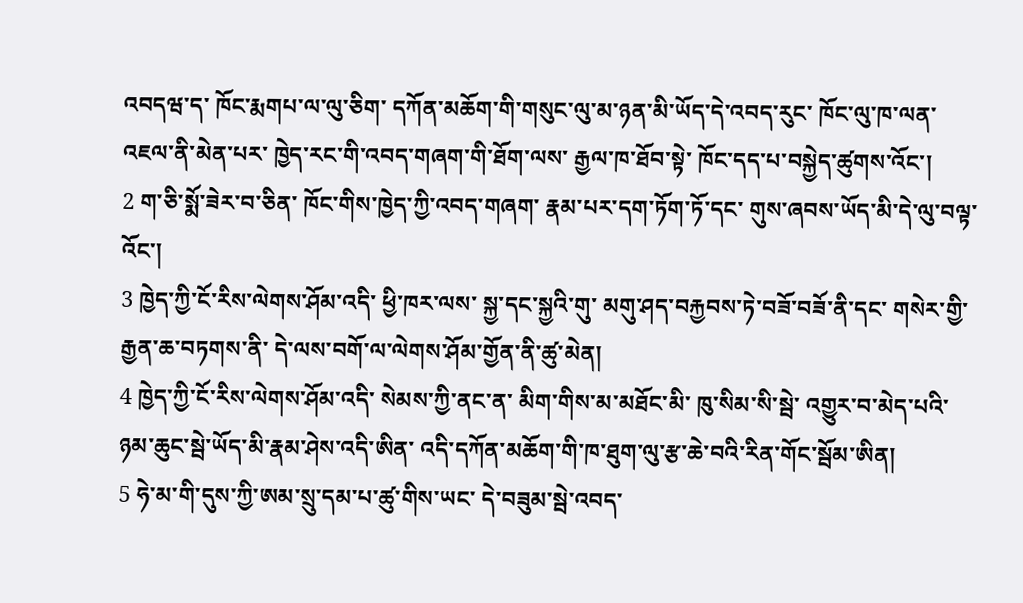འབདཝ་ད་ ཁོང་རྨགཔ་ལ་ལུ་ཅིག་ དཀོན་མཆོག་གི་གསུང་ལུ་མ་ཉན་མི་ཡོད་དེ་འབད་རུང་ ཁོང་ལུ་ཁ་ལན་འཇལ་ནི་མེན་པར་ ཁྱེད་རང་གི་འབད་གཞག་གི་ཐོག་ལས་ རྒྱལ་ཁ་ཐོབ་སྟེ་ ཁོང་དད་པ་བསྐྱེད་ཚུགས་འོང་།
2 ག་ཅི་སྨོ་ཟེར་བ་ཅིན་ ཁོང་གིས་ཁྱེད་ཀྱི་འབད་གཞག་ རྣམ་པར་དག་ཏོག་ཏོ་དང་ གུས་ཞབས་ཡོད་མི་དེ་ལུ་བལྟ་འོང་།
3 ཁྱེད་ཀྱི་ངོ་རིས་ལེགས་ཤོམ་འདི་ ཕྱི་ཁར་ལས་ སྐྱ་དང་སྐྱའི་གུ་ མགུ་ཤད་བརྐྱབས་ཏེ་བཟོ་བཟོ་ནི་དང་ གསེར་གྱི་རྒྱན་ཆ་བཏགས་ནི་ དེ་ལས་བགོ་ལ་ལེགས་ཤོམ་གྱོན་ནི་ཚུ་མེན།
4 ཁྱེད་ཀྱི་ངོ་རིས་ལེགས་ཤོམ་འདི་ སེམས་ཀྱི་ནང་ན་ མིག་གིས་མ་མཐོང་མི་ ཁུ་སིམ་སི་སྦེ་ འགྱུར་བ་མེད་པའི་ ཉམ་ཆུང་སྦེ་ཡོད་མི་རྣམ་ཤེས་འདི་ཨིན་ འདི་དཀོན་མཆོག་གི་ཁ་ཐུག་ལུ་རྩ་ཆེ་བའི་རིན་གོང་སྦོམ་ཨིན།
5 ཧེ་མ་གི་དུས་ཀྱི་ཨམ་སྲུ་དམ་པ་ཚུ་གིས་ཡང་ དེ་བཟུམ་སྦེ་འབད་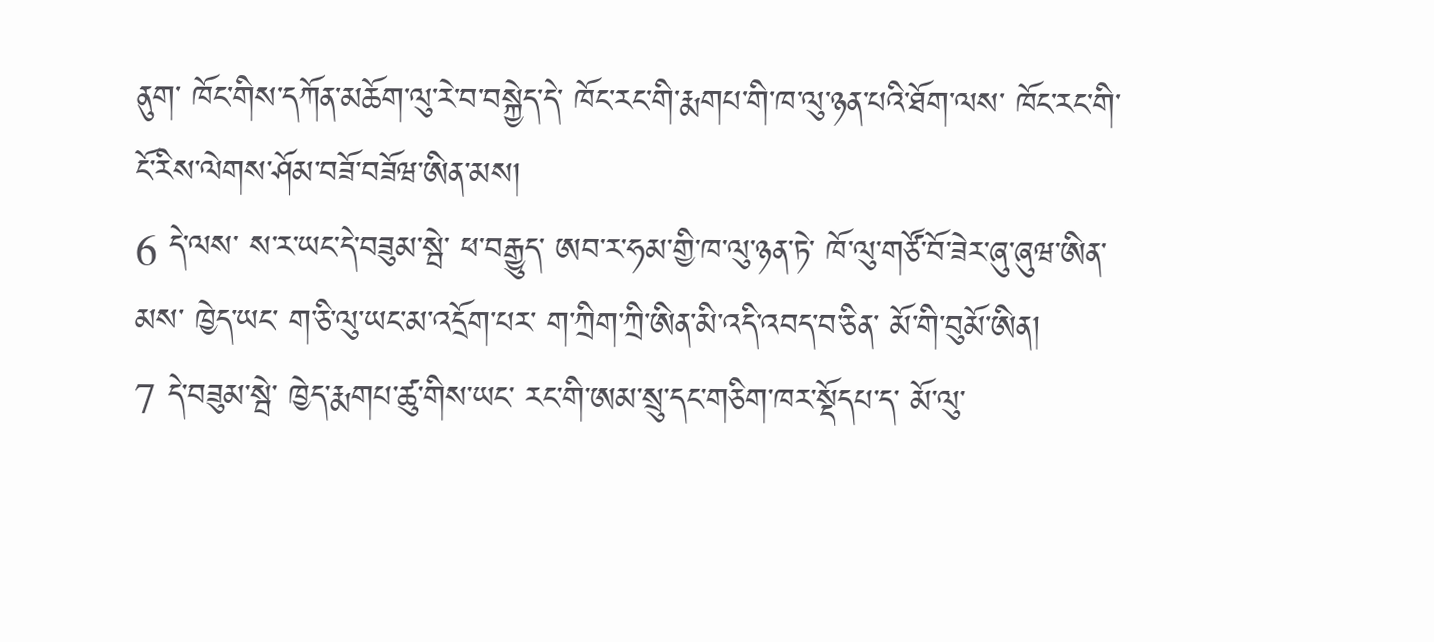ནུག་ ཁོང་གིས་དཀོན་མཆོག་ལུ་རེ་བ་བསྐྱེད་དེ་ ཁོང་རང་གི་རྨགཔ་གི་ཁ་ལུ་ཉན་པའི་ཐོག་ལས་ ཁོང་རང་གི་ངོ་རིས་ལེགས་ཤོམ་བཟོ་བཟོཝ་ཨིན་མས།
6 དེ་ལས་ ས་ར་ཡང་དེ་བཟུམ་སྦེ་ ཕ་བརྒྱུད་ ཨབ་ར་ཧམ་གྱི་ཁ་ལུ་ཉན་ཏེ་ ཁོ་ལུ་གཙོ་བོ་ཟེར་ཞུ་ཞུཝ་ཨིན་མས་ ཁྱེད་ཡང་ ག་ཅི་ལུ་ཡང་མ་འདྲོག་པར་ ག་ཀྲིག་ཀྲི་ཨིན་མི་འདི་འབད་བ་ཅིན་ མོ་གི་བུམོ་ཨིན།
7 དེ་བཟུམ་སྦེ་ ཁྱེད་རྨགཔ་ཚུ་གིས་ཡང་ རང་གི་ཨམ་སྲུ་དང་གཅིག་ཁར་སྡོདཔ་ད་ མོ་ལུ་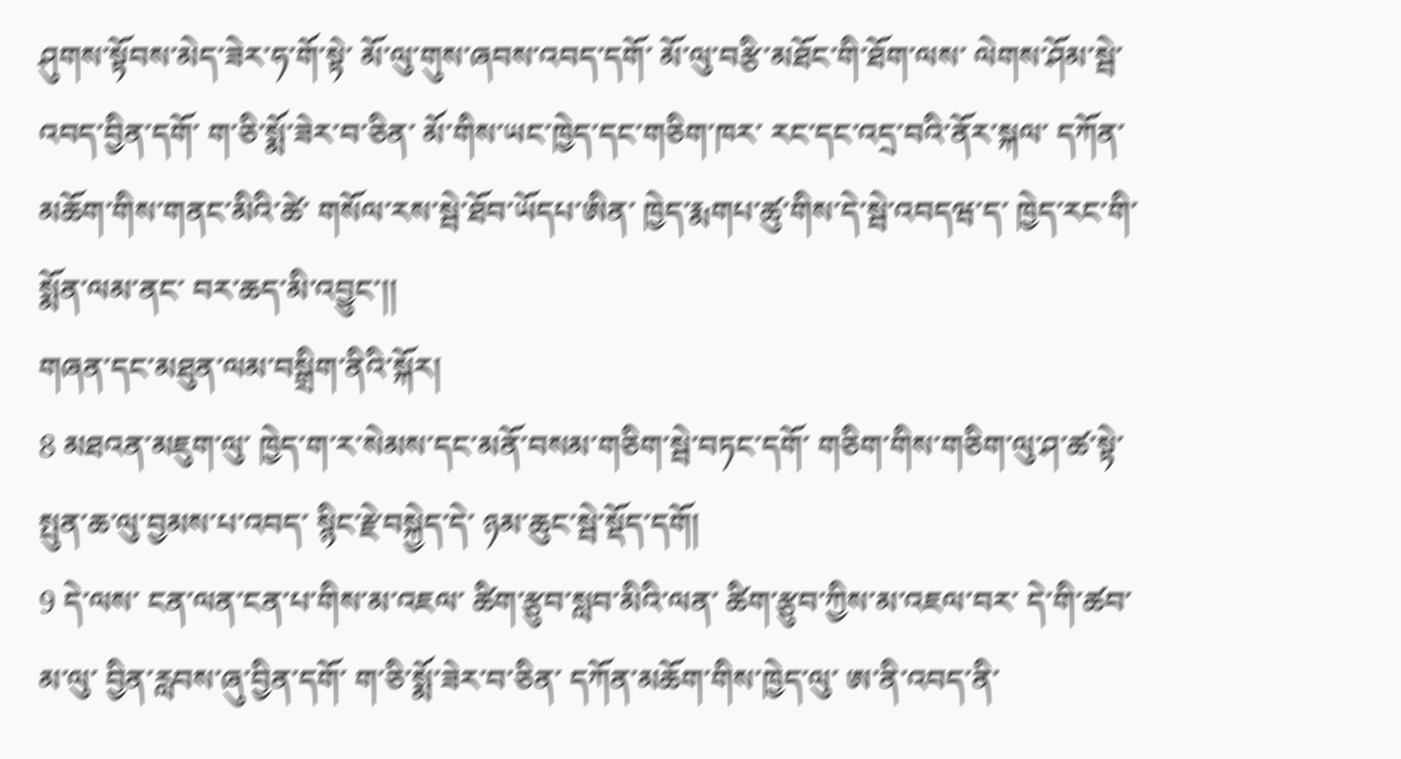ཤུགས་སྟོབས་མེད་ཟེར་ཧ་གོ་སྟེ་ མོ་ལུ་གུས་ཞབས་འབད་དགོ་ མོ་ལུ་བརྩི་མཐོང་གི་ཐོག་ལས་ ལེགས་ཤོམ་སྦེ་འབད་བྱིན་དགོ་ ག་ཅི་སྨོ་ཟེར་བ་ཅིན་ མོ་གིས་ཡང་ཁྱེད་དང་གཅིག་ཁར་ རང་དང་འདྲ་བའི་ནོར་སྐལ་ དཀོན་མཆོག་གིས་གནང་མིའི་ཚེ་ གསོལ་རས་སྦེ་ཐོབ་ཡོདཔ་ཨིན་ ཁྱེད་རྨགཔ་ཚུ་གིས་དེ་སྦེ་འབདཝ་ད་ ཁྱེད་རང་གི་སྨོན་ལམ་ནང་ བར་ཆད་མི་འབྱུང་།།
གཞན་དང་མཐུན་ལམ་བསྒྲིག་ནིའི་སྐོར།
8 མཐའན་མཇུག་ལུ་ ཁྱེད་ག་ར་སེམས་དང་མནོ་བསམ་གཅིག་སྦེ་བཏང་དགོ་ གཅིག་གིས་གཅིག་ལུ་ཤ་ཚ་སྟེ་ སྤུན་ཆ་ལུ་བྱམས་པ་འབད་ སྙིང་རྗེ་བསྐྱེད་དེ་ ཉམ་ཆུང་སྦེ་སྡོད་དགོ།
9 དེ་ལས་ ངན་ལན་ངན་པ་གིས་མ་འཇལ་ ཚིག་རྩུབ་སླབ་མིའི་ལན་ ཚིག་རྩུབ་ཀྱིས་མ་འཇལ་བར་ དེ་གི་ཚབ་མ་ལུ་ བྱིན་རླབས་ཞུ་བྱིན་དགོ་ ག་ཅི་སྨོ་ཟེར་བ་ཅིན་ དཀོན་མཆོག་གིས་ཁྱེད་ལུ་ ཨ་ནི་འབད་ནི་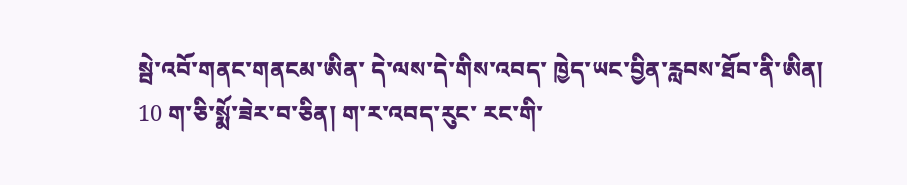སྦེ་འབོ་གནང་གནངམ་ཨིན་ དེ་ལས་དེ་གིས་འབད་ ཁྱེད་ཡང་བྱིན་རླབས་ཐོབ་ནི་ཨིན།
10 ག་ཅི་སྨོ་ཟེར་བ་ཅིན། ག་ར་འབད་རུང་ རང་གི་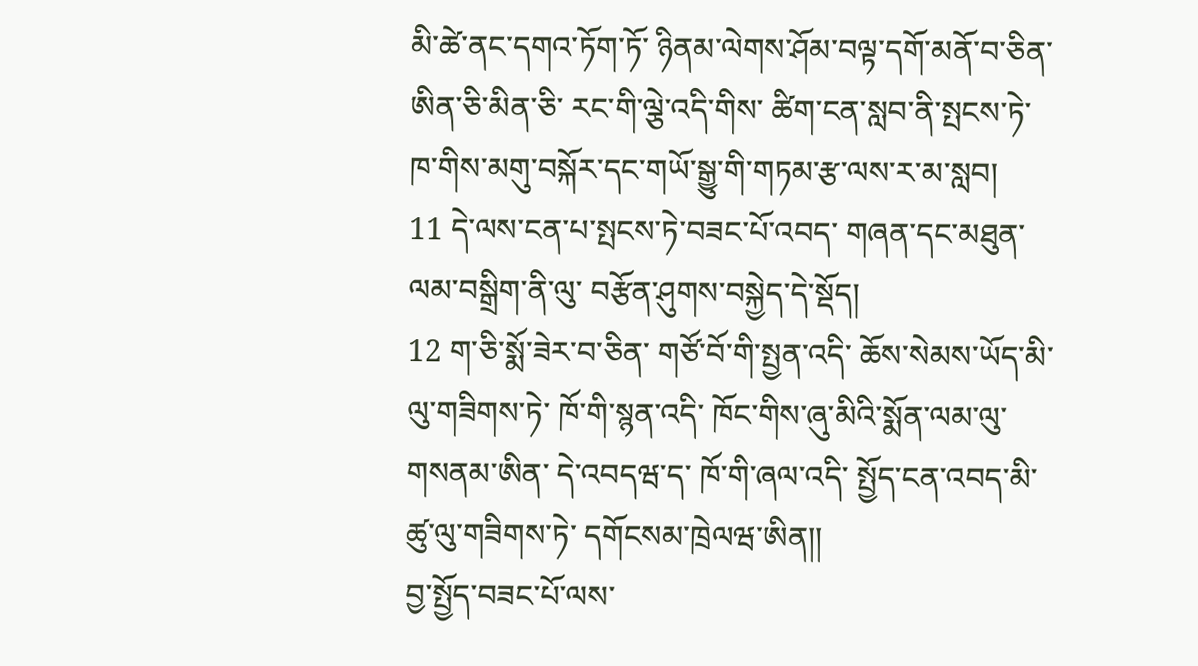མི་ཚེ་ནང་དགའ་ཏོག་ཏོ་ ཉིནམ་ལེགས་ཤོམ་བལྟ་དགོ་མནོ་བ་ཅིན་ ཨིན་ཅི་མིན་ཅི་ རང་གི་ལྕེ་འདི་གིས་ ཚིག་ངན་སླབ་ནི་སྤངས་ཏེ་ ཁ་གིས་མགུ་བསྐོར་དང་གཡོ་སྒྱུ་གི་གཏམ་རྩ་ལས་ར་མ་སླབ།
11 དེ་ལས་ངན་པ་སྤངས་ཏེ་བཟང་པོ་འབད་ གཞན་དང་མཐུན་ལམ་བསྒྲིག་ནི་ལུ་ བརྩོན་ཤུགས་བསྐྱེད་དེ་སྡོད།
12 ག་ཅི་སྨོ་ཟེར་བ་ཅིན་ གཙོ་བོ་གི་སྤྱན་འདི་ ཆོས་སེམས་ཡོད་མི་ལུ་གཟིགས་ཏེ་ ཁོ་གི་སྙན་འདི་ ཁོང་གིས་ཞུ་མིའི་སྨོན་ལམ་ལུ་གསནམ་ཨིན་ དེ་འབདཝ་ད་ ཁོ་གི་ཞལ་འདི་ སྤྱོད་ངན་འབད་མི་ཚུ་ལུ་གཟིགས་ཏེ་ དགོངསམ་ཁྲེལཝ་ཨིན།།
བྱ་སྤྱོད་བཟང་པོ་ལས་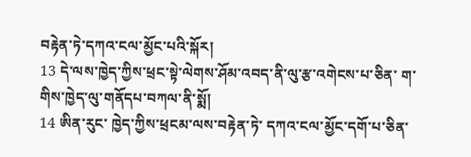བརྟེན་ཏེ་དཀའ་ངལ་མྱོང་པའི་སྐོར།
13 དེ་ལས་ཁྱེད་ཀྱིས་ཕྲང་སྟེ་ལེགས་ཤོམ་འབད་ནི་ལུ་རྩ་འགེངས་པ་ཅིན་ ག་གིས་ཁྱེད་ལུ་གནོདཔ་བཀལ་ནི་སྨོ།
14 ཨིན་རུང་ ཁྱེད་ཀྱིས་ཕྲངམ་ལས་བརྟེན་ཏེ་ དཀའ་ངལ་མྱོང་དགོ་པ་ཅིན་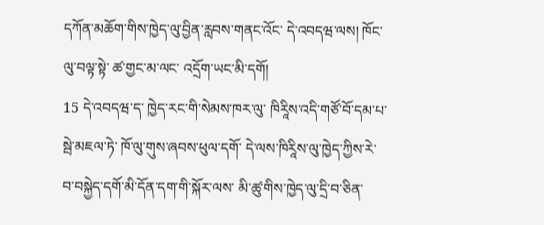དཀོན་མཆོག་གིས་ཁྱེད་ལུ་བྱིན་རླབས་གནང་འོང་ དེ་འབདཝ་ལས། ཁོང་ལུ་བལྟ་སྟེ་ ཚ་གྱང་མ་ལང་ འདྲོག་ཡང་མི་དགོ།
15 དེ་འབདཝ་ད་ ཁྱེད་རང་གི་སེམས་ཁར་ལུ་ ཁིརཱིས་འདི་གཙོ་བོ་དམ་པ་སྦེ་མཇལ་ཏེ་ ཁོ་ལུ་གུས་ཞབས་ཕུལ་དགོ་ དེ་ལས་ཁིརཱིས་ལུ་ཁྱེད་ཀྱིས་རེ་བ་བསྐྱེད་དགོ་མི་དོན་དག་གི་སྐོར་ལས་ མི་ཚུ་གིས་ཁྱེད་ལུ་དྲི་བ་ཅིན་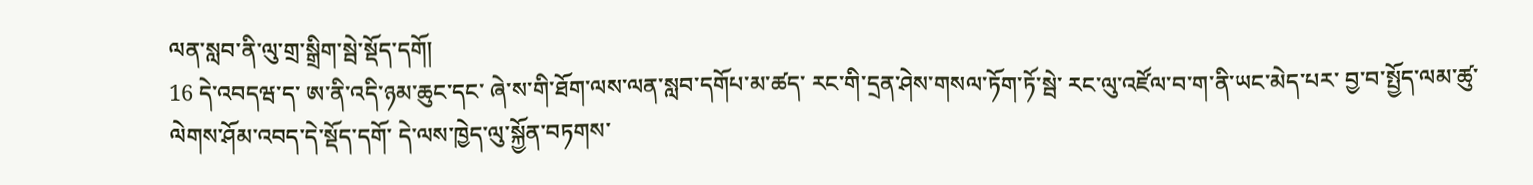ལན་སླབ་ནི་ལུ་གྲ་སྒྲིག་སྦེ་སྡོད་དགོ།
16 དེ་འབདཝ་ད་ ཨ་ནི་འདི་ཉམ་ཆུང་དང་ ཞེ་ས་གི་ཐོག་ལས་ལན་སླབ་དགོཔ་མ་ཚད་ རང་གི་དྲན་ཤེས་གསལ་ཏོག་ཏོ་སྦེ་ རང་ལུ་འཛོལ་བ་ག་ནི་ཡང་མེད་པར་ བྱ་བ་སྤྱོད་ལམ་ཚུ་ལེགས་ཤོམ་འབད་དེ་སྡོད་དགོ་ དེ་ལས་ཁྱེད་ལུ་སྐྱོན་བཏགས་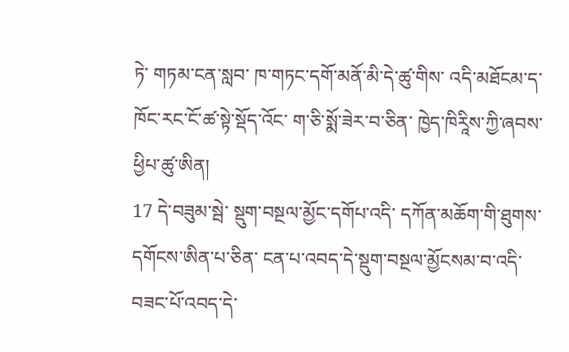ཏེ་ གཏམ་ངན་སླབ་ ཁ་གཏང་དགོ་མནོ་མི་དེ་ཚུ་གིས་ འདི་མཐོངམ་ད་ ཁོང་རང་ངོ་ཚ་སྟེ་སྡོད་འོང་ ག་ཅི་སྨོ་ཟེར་བ་ཅིན་ ཁྱེད་ཁིརཱིས་ཀྱི་ཞབས་ཕྱིཔ་ཚུ་ཨིན།
17 དེ་བཟུམ་སྦེ་ སྡུག་བསྔལ་མྱོང་དགོཔ་འདི་ དཀོན་མཆོག་གི་ཐུགས་དགོངས་ཨིན་པ་ཅིན་ ངན་པ་འབད་དེ་སྡུག་བསྔལ་མྱོངསམ་བ་འདི་ བཟང་པོ་འབད་དེ་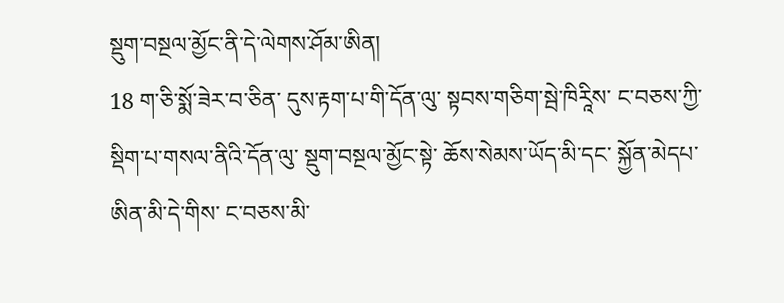སྡུག་བསྔལ་མྱོང་ནི་དེ་ལེགས་ཤོམ་ཨིན།
18 ག་ཅི་སྨོ་ཟེར་བ་ཅིན་ དུས་རྟག་པ་གི་དོན་ལུ་ སྟབས་གཅིག་སྦེ་ཁིརཱིས་ ང་བཅས་ཀྱི་སྡིག་པ་གསལ་ནིའི་དོན་ལུ་ སྡུག་བསྔལ་མྱོང་སྟེ་ ཆོས་སེམས་ཡོད་མི་དང་ སྐྱོན་མེདཔ་ཨིན་མི་དེ་གིས་ ང་བཅས་མི་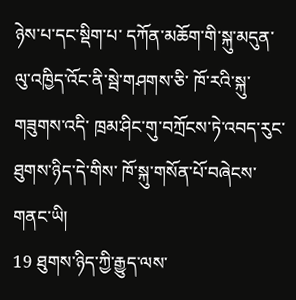ཉེས་པ་དང་སྡིག་པ་ དཀོན་མཆོག་གི་སྐུ་མདུན་ལུ་འཁྱིད་འོང་ནི་སྦེ་གཤགས་ཅི་ ཁོ་རའི་སྐུ་གཟུགས་འདི་ ཁྲམ་ཤིང་གུ་བཀྲོངས་ཏེ་འབད་རུང་ ཐུགས་ཉིད་དེ་གིས་ ཁོ་སྐུ་གསོན་པོ་བཞེངས་གནང་ཡི།
19 ཐུགས་ཉིད་ཀྱི་རྒྱུད་ལས་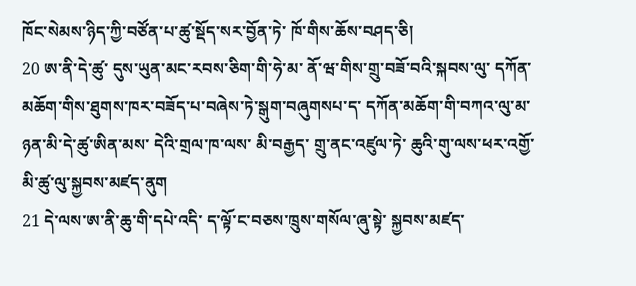ཁོང་སེམས་ཉིད་ཀྱི་བཙོན་པ་ཚུ་སྡོད་སར་བྱོན་ཏེ་ ཁོ་གིས་ཆོས་བཤད་ཅི།
20 ཨ་ནི་དེ་ཚུ་ དུས་ཡུན་མང་རབས་ཅིག་གི་ཧེ་མ་ ནོ་ཝ་གིས་གྲུ་བཟོ་བའི་སྐབས་ལུ་ དཀོན་མཆོག་གིས་ཐུགས་ཁར་བཟོད་པ་བཞེས་ཏེ་སྒུག་བཞུགསཔ་ད་ དཀོན་མཆོག་གི་བཀའ་ལུ་མ་ཉན་མི་དེ་ཚུ་ཨིན་མས་ དེའི་གྲལ་ཁ་ལས་ མི་བརྒྱད་ གྲུ་ནང་འཛུལ་ཏེ་ ཆུའི་གུ་ལས་ཕར་འགྱོ་མི་ཚུ་ལུ་སྐྱབས་མཛད་ནུག
21 དེ་ལས་ཨ་ནི་ཆུ་གི་དཔེ་འདི་ ད་ལྟོ་ང་བཅས་ཁྲུས་གསོལ་ཞུ་སྟེ་ སྐྱབས་མཛད་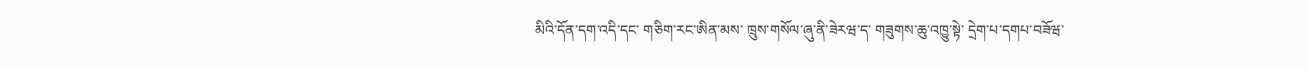མིའི་དོན་དག་འདི་དང་ གཅིག་རང་ཨིན་མས་ ཁྲུས་གསོལ་ཞུ་ནི་ཟེརཝ་ད་ གཟུགས་ཆུ་འཁྱུ་སྟེ་ དྲེག་པ་དགཔ་བཟོཝ་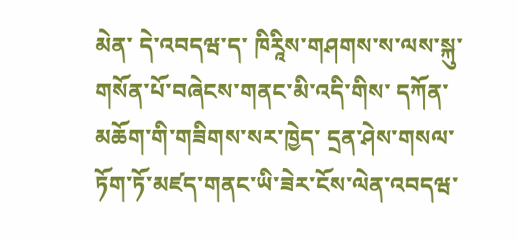མེན་ དེ་འབདཝ་ད་ ཁིརཱིས་གཤགས་ས་ལས་སྐུ་གསོན་པོ་བཞེངས་གནང་མི་འདི་གིས་ དཀོན་མཆོག་གི་གཟིགས་སར་ཁྱེད་ དྲན་ཤེས་གསལ་ཏོག་ཏོ་མཛད་གནང་ཡི་ཟེར་ངོས་ལེན་འབདཝ་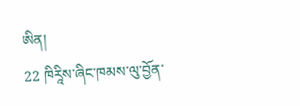ཨིན།
22 ཁིརཱིས་ཞིང་ཁམས་ལུ་བྱོན་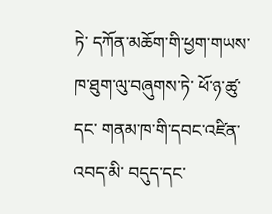ཏེ་ དཀོན་མཆོག་གི་ཕྱག་གཡས་ཁ་ཐུག་ལུ་བཞུགས་ཏེ་ ཕོ་ཉ་ཚུ་དང་ གནམ་ཁ་གི་དབང་འཛིན་འབད་མི་ བདུད་དང་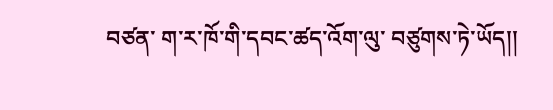བཙན་ ག་ར་ཁོ་གི་དབང་ཚད་འོག་ལུ་ བཙུགས་ཏེ་ཡོད།།